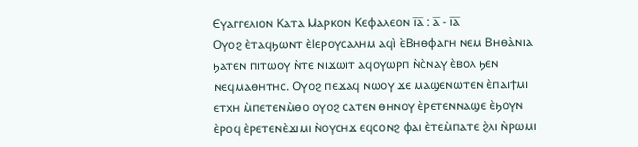Ⲉⲩⲁⲅⲅⲉⲗⲓⲟⲛ Ⲕⲁⲧⲁ Ⲙⲁⲣⲕⲟⲛ Ⲕⲉⲫⲁⲗⲉⲟⲛ ⲓ̅ⲁ̅ : ⲁ̅ - ⲓ̅ⲁ̅
Ⲟⲩⲟϩ ⲉ̀ⲧⲁϥϧⲱⲛⲧ ⲉ̀Ⲓⲉⲣⲟⲩⲥⲁⲗⲏⲙ ⲁϥⲓ̀ ⲉ̀Ⲃⲏⲑⲫⲁⲅⲏ ⲛⲉⲙ Ⲃⲏⲑⲁ̀ⲛⲓⲁ ϧⲁⲧⲉⲛ ⲡⲓⲧⲱⲟⲩ ⲛ̀ⲧⲉ ⲛⲓϫⲱⲓⲧ ⲁϥⲟⲩⲱⲣⲡ ⲛ̀ⲥ̀ⲛⲁⲩ ⲉ̀ⲃⲟⲗ ϧⲉⲛ ⲛⲉϥⲙⲁⲑⲏⲧⲏⲥ. Ⲟⲩⲟϩ ⲡⲉϫⲁϥ ⲛⲱⲟⲩ ϫⲉ ⲙⲁϣⲉⲛⲱⲧⲉⲛ ⲉ̀ⲡⲁⲓϯⲙⲓ ⲉⲧⲭⲏ ⲙ̀ⲡⲉⲧⲉⲛⲙ̀ⲑⲟ ⲟⲩⲟϩ ⲥⲁⲧⲉⲛ ⲑⲏⲛⲟⲩ ⲉ̀ⲣⲉⲧⲉⲛⲛⲁϣⲉ ⲉ̀ϧⲟⲩⲛ ⲉ̀ⲣⲟϥ ⲉ̀ⲣⲉⲧⲉⲛⲉ̀ϫⲓⲙⲓ ⲛ̀ⲟⲩⲥⲏϫ ⲉϥⲥⲟⲛϩ ⲫⲁⲓ ⲉ̀ⲧⲉⲙ̀ⲡⲁⲧⲉ ϩ̀ⲗⲓ ⲛ̀ⲣⲱⲙⲓ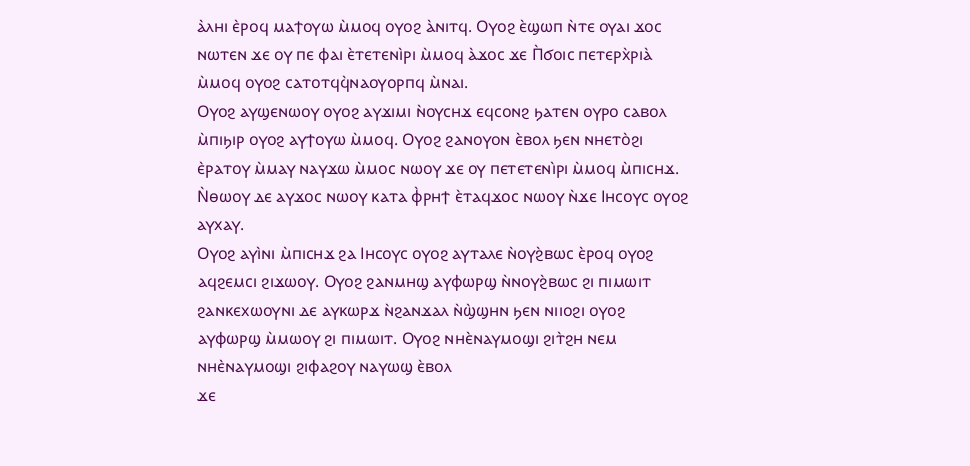ⲁ̀ⲗⲏⲓ ⲉ̀ⲣⲟϥ ⲙⲁϯⲟⲩⲱ ⲙ̀ⲙⲟϥ ⲟⲩⲟϩ ⲁ̀ⲛⲓⲧϥ. Ⲟⲩⲟϩ ⲉ̀ϣⲱⲡ ⲛ̀ⲧⲉ ⲟⲩⲁⲓ ϫⲟⲥ ⲛⲱⲧⲉⲛ ϫⲉ ⲟⲩ ⲡⲉ ⲫⲁⲓ ⲉ̀ⲧⲉⲧⲉⲛⲓ̀ⲣⲓ ⲙ̀ⲙⲟϥ ⲁ̀ϫⲟⲥ ϫⲉ Ⲡ̀ϭⲟⲓⲥ ⲡⲉⲧⲉⲣⲭ̀ⲣⲓⲁ̀ ⲙ̀ⲙⲟϥ ⲟⲩⲟϩ ⲥⲁⲧⲟⲧϥϥ̀ⲛⲁⲟⲩⲟⲣⲡϥ ⲙ̀ⲛⲁⲓ.
Ⲟⲩⲟϩ ⲁⲩϣⲉⲛⲱⲟⲩ ⲟⲩⲟϩ ⲁⲩϫⲓⲙⲓ ⲛ̀ⲟⲩⲥⲏϫ ⲉϥⲥⲟⲛϩ ϧⲁⲧⲉⲛ ⲟⲩⲣⲟ ⲥⲁⲃⲟⲗ ⲙ̀ⲡⲓϧⲓⲣ ⲟⲩⲟϩ ⲁⲩϯⲟⲩⲱ ⲙ̀ⲙⲟϥ. Ⲟⲩⲟϩ ϩⲁⲛⲟⲩⲟⲛ ⲉ̀ⲃⲟⲗ ϧⲉⲛ ⲛⲏⲉⲧⲟ̀ϩⲓ ⲉ̀ⲣⲁⲧⲟⲩ ⲙ̀ⲙⲁⲩ ⲛⲁⲩϫⲱ ⲙ̀ⲙⲟⲥ ⲛⲱⲟⲩ ϫⲉ ⲟⲩ ⲡⲉⲧⲉⲧⲉⲛⲓ̀ⲣⲓ ⲙ̀ⲙⲟϥ ⲙ̀ⲡⲓⲥⲏϫ. Ⲛ̀ⲑⲱⲟⲩ ⲇⲉ ⲁⲩϫⲟⲥ ⲛⲱⲟⲩ ⲕⲁⲧⲁ ⲫ̀ⲣⲏϯ ⲉ̀ⲧⲁϥϫⲟⲥ ⲛⲱⲟⲩ ⲛ̀ϫⲉ Ⲓⲏⲥⲟⲩⲥ ⲟⲩⲟϩ ⲁⲩⲭⲁⲩ.
Ⲟⲩⲟϩ ⲁⲩⲓ̀ⲛⲓ ⲙ̀ⲡⲓⲥⲏϫ ϩⲁ Ⲓⲏⲥⲟⲩⲥ ⲟⲩⲟϩ ⲁⲩⲧⲁⲗⲉ ⲛ̀ⲟⲩϩ̀ⲃⲱⲥ ⲉ̀ⲣⲟϥ ⲟⲩⲟϩ ⲁϥϩⲉⲙⲥⲓ ϩⲓϫⲱⲟⲩ. Ⲟⲩⲟϩ ϩⲁⲛⲙⲏϣ ⲁⲩⲫⲱⲣϣ ⲛ̀ⲛⲟⲩϩ̀ⲃⲱⲥ ϩⲓ ⲡⲓⲙⲱⲓⲧ ϩⲁⲛⲕⲉⲭⲱⲟⲩⲛⲓ ⲇⲉ ⲁⲩⲕⲱⲣϫ ⲛ̀ϩⲁⲛϫⲁⲗ ⲛ̀ϣ̀ϣⲏⲛ ϧⲉⲛ ⲛⲓⲓⲟϩⲓ ⲟⲩⲟϩ ⲁⲩⲫⲱⲣϣ ⲙ̀ⲙⲱⲟⲩ ϩⲓ ⲡⲓⲙⲱⲓⲧ. Ⲟⲩⲟϩ ⲛⲏⲉ̀ⲛⲁⲩⲙⲟϣⲓ ϩⲓⲧ̀ϩⲏ ⲛⲉⲙ ⲛⲏⲉ̀ⲛⲁⲩⲙⲟϣⲓ ϩⲓⲫⲁϩⲟⲩ ⲛⲁⲩⲱϣ ⲉ̀ⲃⲟⲗ
ϫⲉ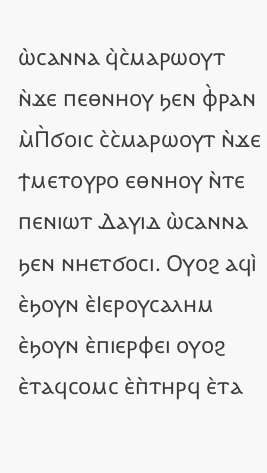ⲱ̀ⲥⲁⲛⲛⲁ ϥ̀ⲥ̀ⲙⲁⲣⲱⲟⲩⲧ ⲛ̀ϫⲉ ⲡⲉⲑⲛⲏⲟⲩ ϧⲉⲛ ⲫ̀ⲣⲁⲛ ⲙ̀Ⲡ̀ϭⲟⲓⲥ ⲥ̀ⲥ̀ⲙⲁⲣⲱⲟⲩⲧ ⲛ̀ϫⲉ ϯⲙⲉⲧⲟⲩⲣⲟ ⲉⲑⲛⲏⲟⲩ ⲛ̀ⲧⲉ ⲡⲉⲛⲓⲱⲧ Ⲇⲁⲩⲓⲇ ⲱ̀ⲥⲁⲛⲛⲁ ϧⲉⲛ ⲛⲏⲉⲧϭⲟⲥⲓ. Ⲟⲩⲟϩ ⲁϥⲓ̀ ⲉ̀ϧⲟⲩⲛ ⲉ̀Ⲓⲉⲣⲟⲩⲥⲁⲗⲏⲙ ⲉ̀ϧⲟⲩⲛ ⲉ̀ⲡⲓⲉⲣⲫⲉⲓ ⲟⲩⲟϩ ⲉ̀ⲧⲁϥⲥⲟⲙⲥ ⲉ̀ⲡ̀ⲧⲏⲣϥ ⲉ̀ⲧⲁ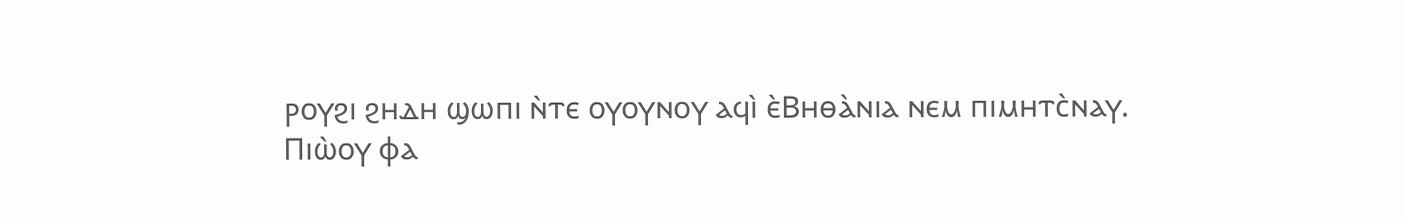ⲣⲟⲩϩⲓ ϩⲏⲇⲏ ϣⲱⲡⲓ ⲛ̀ⲧⲉ ⲟⲩⲟⲩⲛⲟⲩ ⲁϥⲓ̀ ⲉ̀Ⲃⲏⲑⲁ̀ⲛⲓⲁ ⲛⲉⲙ ⲡⲓⲙⲏⲧⲥ̀ⲛⲁⲩ.
Ⲡⲓⲱ̀ⲟⲩ ⲫⲁ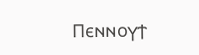Ⲡⲉⲛⲛⲟⲩϯ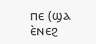ⲡⲉ (ϣⲁ ⲉ̀ⲛⲉϩ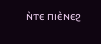ⲛ̀ⲧⲉ ⲡⲓⲉ̀ⲛⲉϩ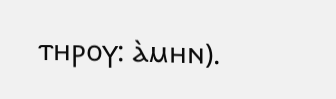ⲧⲏⲣⲟⲩ: ⲁ̀ⲙⲏⲛ).